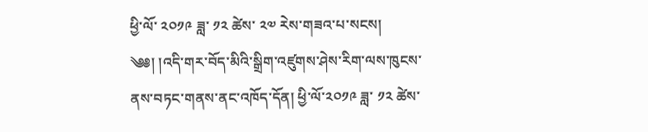ཕྱི་ལོ་ ༢༠༡༩ ཟླ་ ༡༢ ཚེས་ ༢༧ རེས་གཟའ་པ་སངས།
༄༅། །འདི་གར་བོད་མིའི་སྒྲིག་འཛུགས་ཤེས་རིག་ལས་ཁུངས་ནས་བཏང་གནས་ནང་འཁོད་དོན། ཕྱི་ལོ་༢༠༡༩ ཟླ་ ༡༢ ཚེས་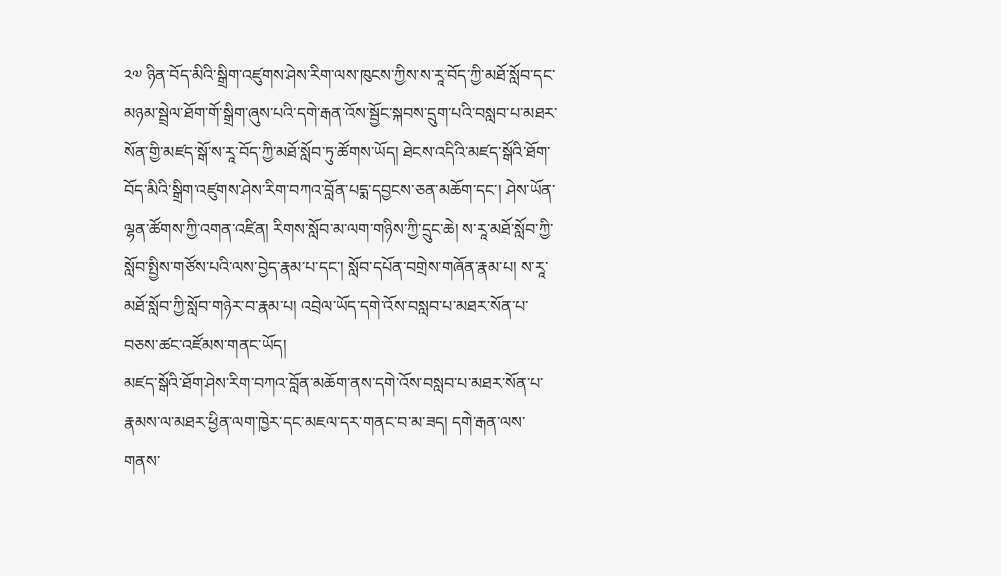༢༧ ཉིན་བོད་མིའི་སྒྲིག་འཛུགས་ཤེས་རིག་ལས་ཁུངས་ཀྱིས་ས་རཱ་བོད་ཀྱི་མཐོ་སློབ་དང་མཉམ་སྦྲེལ་ཐོག་གོ་སྒྲིག་ཞུས་པའི་དགེ་རྒན་འོས་སྦྱོང་སྐབས་དྲུག་པའི་བསླབ་པ་མཐར་སོན་གྱི་མཛད་སྒོ་ས་རཱ་བོད་ཀྱི་མཐོ་སློབ་ཏུ་ཚོགས་ཡོད། ཐེངས་འདིའི་མཛད་སྒོའི་ཐོག་བོད་མིའི་སྒྲིག་འཛུགས་ཤེས་རིག་བཀའ་བློན་པདྨ་དབྱངས་ཅན་མཆོག་དང་། ཤེས་ཡོན་ལྷན་ཚོགས་ཀྱི་འགན་འཛིན། རིགས་སློབ་མ་ལག་གཉིས་ཀྱི་དྲུང་ཆེ། ས་རཱ་མཐོ་སློབ་ཀྱི་སློབ་སྤྱིས་གཙོས་པའི་ལས་བྱེད་རྣམ་པ་དང་། སློབ་དཔོན་བགྲེས་གཞོན་རྣམ་པ། ས་རཱ་མཐོ་སློབ་ཀྱི་སློབ་གཉེར་བ་རྣམ་པ། འབྲེལ་ཡོད་དགེ་འོས་བསླབ་པ་མཐར་སོན་པ་བཅས་ཚང་འཛོམས་གནང་ཡོད།
མཛད་སྒོའི་ཐོག་ཤེས་རིག་བཀའ་བློན་མཆོག་ནས་དགེ་འོས་བསླབ་པ་མཐར་སོན་པ་རྣམས་ལ་མཐར་ཕྱིན་ལག་ཁྱེར་དང་མཇལ་དར་གནང་བ་མ་ཟད། དགེ་རྒན་ལས་གནས་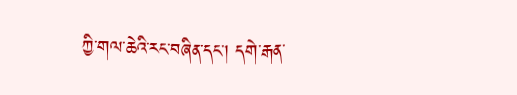ཀྱི་གལ་ཆེའི་རང་བཞིན་དང་། དགེ་རྒན་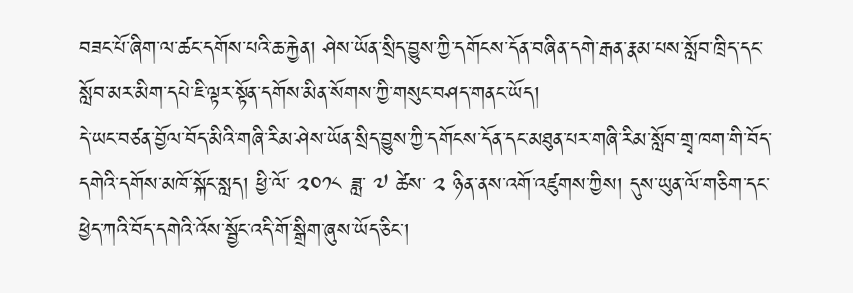བཟང་པོ་ཞིག་ལ་ཚང་དགོས་པའི་ཆ་རྐྱེན། ཤེས་ཡོན་སྲིད་བྱུས་ཀྱི་དགོངས་དོན་བཞིན་དགེ་རྒན་རྣམ་པས་སློབ་ཁྲིད་དང་སློབ་མར་མིག་དཔེ་ཇི་ལྟར་སྟོན་དགོས་མིན་སོགས་ཀྱི་གསུང་བཤད་གནང་ཡོད།
དེ་ཡང་བཙན་བྱོལ་བོད་མིའི་གཞི་རིམ་ཤེས་ཡོན་སྲིད་བྱུས་ཀྱི་དགོངས་དོན་དང་མཐུན་པར་གཞི་རིམ་སློབ་གྲྭ་ཁག་གི་བོད་དགེའི་དགོས་མཁོ་སྐོང་སླད། ཕྱི་ལོ་ ༢༠༡༨ ཟླ་ ༧ ཚེས་ ༢ ཉིན་ནས་འགོ་འཛུགས་ཀྱིས། དུས་ཡུན་ལོ་གཅིག་དང་ཕྱེད་ཀའི་བོད་དགེའི་འོས་སྦྱོང་འདི་གོ་སྒྲིག་ཞུས་ཡོད་ཅིང་།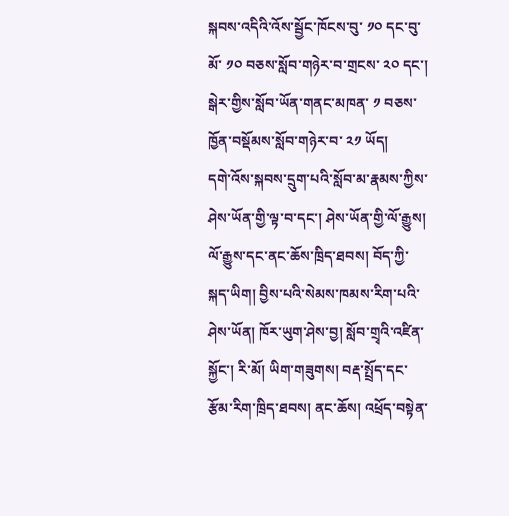སྐབས་འདིའི་འོས་སྦྱོང་ཁོངས་བུ་ ༡༠ དང་བུ་མོ་ ༡༠ བཅས་སློབ་གཉེར་བ་གྲངས་ ༢༠ དང་། སྒེར་གྱིས་སློབ་ཡོན་གནང་མཁན་ ༡ བཅས་ཁྱོན་བསྡོམས་སློབ་གཉེར་བ་ ༢༡ ཡོད།
དགེ་འོས་སྐབས་དྲུག་པའི་སློབ་མ་རྣམས་ཀྱིས་ཤེས་ཡོན་གྱི་ལྟ་བ་དང་། ཤེས་ཡོན་གྱི་ལོ་རྒྱུས། ལོ་རྒྱུས་དང་ནང་ཆོས་ཁྲིད་ཐབས། བོད་ཀྱི་སྐད་ཡིག། བྱིས་པའི་སེམས་ཁམས་རིག་པའི་ཤེས་ཡོན། ཁོར་ཡུག་ཤེས་བྱ། སློབ་གྲྭའི་འཛིན་སྐྱོང་། རི་མོ། ཡིག་གཟུགས། བརྡ་སྤྲོད་དང་རྩོམ་རིག་ཁྲིད་ཐབས། ནང་ཆོས། འཕྲོད་བསྟེན་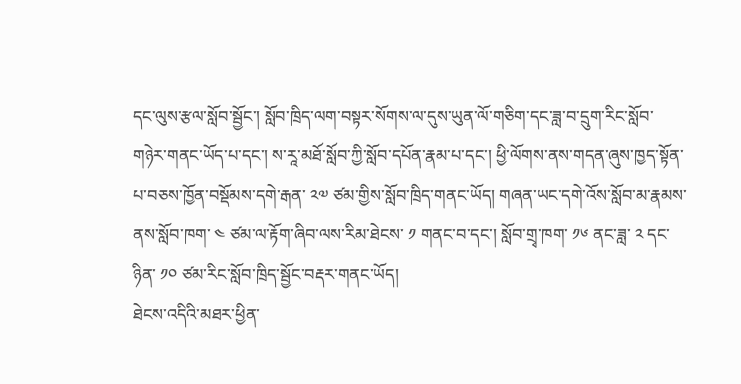དང་ལུས་རྩལ་སློབ་སྦྱོང་། སློབ་ཁྲིད་ལག་བསྟར་སོགས་ལ་དུས་ཡུན་ལོ་གཅིག་དང་ཟླ་བ་དྲུག་རིང་སློབ་གཉེར་གནང་ཡོད་པ་དང་། ས་རཱ་མཐོ་སློབ་ཀྱི་སློབ་དཔོན་རྣམ་པ་དང་། ཕྱི་ལོགས་ནས་གདན་ཞུས་ཁྱད་སྟོན་པ་བཅས་ཁྱོན་བསྡོམས་དགེ་རྒན་ ༢༧ ཙམ་གྱིས་སློབ་ཁྲིད་གནང་ཡོད། གཞན་ཡང་དགེ་འོས་སློབ་མ་རྣམས་ནས་སློབ་ཁག་ ༤ ཙམ་ལ་རྟོག་ཞིབ་ལས་རིམ་ཐེངས་ ༡ གནང་བ་དང་། སློབ་གྲྭ་ཁག་ ༡༦ ནང་ཟླ་ ༢ དང་ཉིན་ ༡༠ ཙམ་རིང་སློབ་ཁྲིད་སྦྱོང་བརྡར་གནང་ཡོད།
ཐེངས་འདིའི་མཐར་ཕྱིན་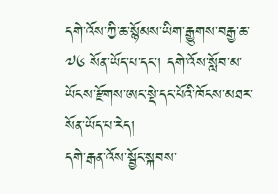དགེ་འོས་ཀྱི་ཆ་སྙོམས་ཡིག་རྒྱུགས་བརྒྱ་ཆ་ ༧༦ སོན་ཡོད་པ་དང་། དགེ་འོས་སློབ་མ་ཡོངས་རྫོགས་ཨང་སྡེ་དང་པོའི་ཁོངས་མཐར་སོན་ཡོད་པ་རེད།
དགེ་རྒན་འོས་སྦྱོང་སྐབས་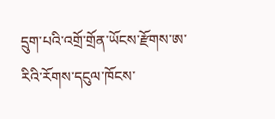དྲུག་པའི་འགྲོ་གྲོན་ཡོངས་རྫོགས་ཨ་རིའི་རོགས་དངུལ་ཁོངས་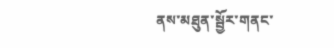ནས་མཐུན་སྦྱོར་གནང་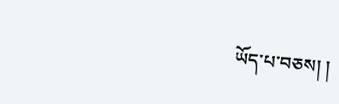ཡོད་པ་བཅས། །